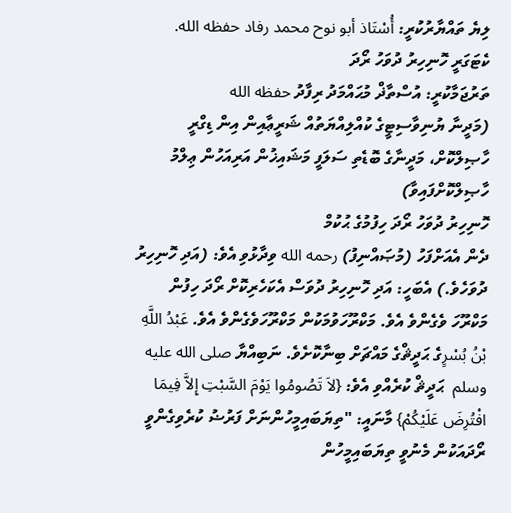ލިޔެ ތައްޔާރުކުރީ: أُسْتَاذ أبو نوح محمد رفاد حفظه الله. ކެޓަގަރީ ހޮނިހިރު ދުވަހު ރޯދަ
ތަރުޖަމާކުރީ: އުސްތާޛް މުޙައްމަދު ރިފާދު حفظه الله
(މަދީނާ ޔުނިވާސިޓީގެ ކުއްލިއްޔަތުއް ޝަރީޢާއިން އިން ޑިގްރީ ހާޞިލްކޮށް، މަދީނާގެ ބޮޑެތި ސަލަފީ މަޝައިޚުން އަރިއަހުން ޢިލްމު ހާޞިލްކޮށްފައިވާ)
ހޮނިހިރު ދުވަހު ރޯދަ ހިފުމުގެ ޙުކުމް
ދެން އެއަށްފަހު (މުޞައްނިފު) رحمه الله ވިދާޅުވި އެވެ: (އަދި ހޮނިހިރު ދުވަހެވެ.) އެބަހީ: އަދި ހޮނިހިރު ދުވަސް އެކަހެރިކޮށް ރޯދަ ހިފުން މަކްރޫހަ ވެގެންވެ އެވެ. މަކްރޫހަވުމަކުން މަކްރޫހަވެގެންވެ އެވެ. عَبْدُ اللَّهِ بْنُ بُسْرٍގެ ޙަދީޘްގެ މައްޗަށް ބިނާކޮށެވެ. ނަބިއްޔާ صلى الله عليه وسلم  ޙަދީޘް ކުރެއްވި އެވެ: {لاَ تَصُومُوا يَوْمَ السَّبْتِ إِلاَّ فِيمَا افْتُرِضَ عَلَيْكُمْ} މާނައީ: "ތިޔަބައިމީހުންނަށް ފަރުޟު ކުރެވިގެންވީ ރޯދައަކުން މެނުވީ ތިޔަބައިމީހުން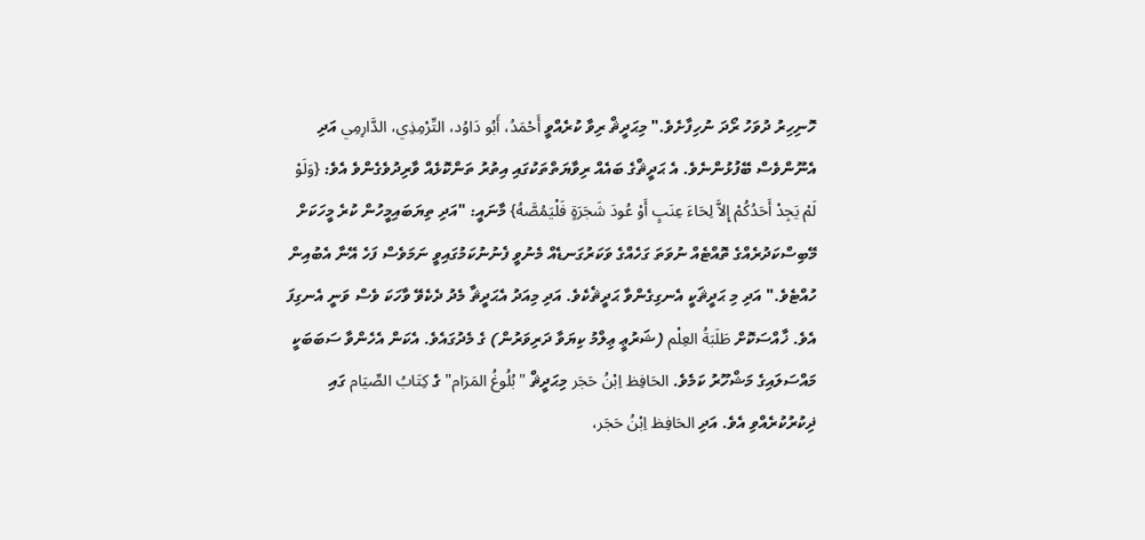ހޮނިހިރު ދުވަހު ރޯދަ ނުހިފާށެވެ." މިޙަދީޘް ރިވާ ކުރެއްވީ أَحْمَدُ، أَبُو دَاوُد، التِّرْمِذِي، الدَّارِمِي އަދި އެނޫންވެސް ބޭފުޅުންނެވެ. އެ ޙަދީޘްގެ ބައެއް ރިވާޔަތްތަކުގައި އިތުރު ތަންކޮޅެއް ވާރިދުވެގެންވެ އެވެ: {وَلَوْ لَمْ يَجِدْ أَحَدُكُمْ إِلاَّ لِحَاءَ عِنَبٍ أَوْ عُودَ شَجَرَةٍ فَلْيَمُصَّهُ} މާނައީ: "އަދި ތިޔަބައިމީހުން ކުރެ މީހަކަށް މޭބިސްކަދުރެއްގެ ތޮއްޓެއް ނުވަތަ ގަހެއްގެ ވަކަރުގަނޑެއް މެނުވީ ފެނުނުކަމުގައިވީ ނަމަވެސް ފަހެ އޭނާ އެބުއިން ހުއްޓެވެ." އަދި މި ޙަދީޘަކީ އެނގިގެންވާ ޙަދީޘެކެވެ. އަދި މިއަދު އެޙަދީޘާ މެދު ދެކެވޭ ވާހަކަ ވެސް ވަނީ އެނގިފަ އެވެ. ޚާއްސަކޮށް طَلَبَةُ العِلْم (ޝަރުޢީ ޢިލްމު ކިޔަވާ ދަރިވަރުން) ގެ މެދުގައެވެ. އެކަން އެހެންވާ ސަބަބަކީ މައްސަލައިގެ މަޝްހޫރު ކަމެވެ. الحَافِظ اِبْنُ حَجَر މިޙަދީޘް "بُلُوغُ المَرَام" ގެ كِتَابُ الصِّيَام ގައި ޛިކުރުކުރެއްވި އެވެ. އަދި الحَافِظ اِبْنُ حَجَر،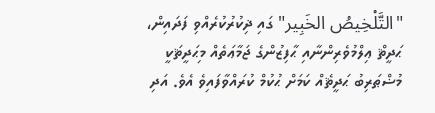"التَّلْخِيصُ الخَبِير" ގައި ޛިކުރުކުރެއްވި ފަދައިން، ޙަދީޘް ޢިލްމުވެރިންނާއި ޙާފިޒުންގެ ޖަމާޢަތެއް މިޙަދީޘަކީ މުޟްޠަރިބު ޙަދީޘެއް ކަމަށް ޙުކުމް ކުރައްވާފައިވެ އެވެ. އަދި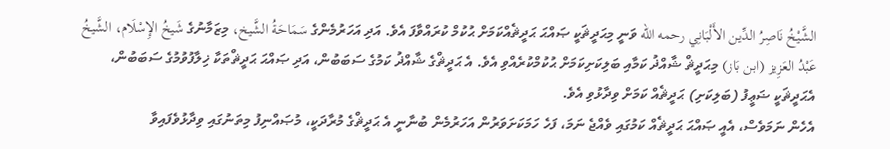الشَّيْخُ نَاصِرُ الدِّين الأَلْبَانِي رحمه الله ވަނީ މިޙަދީޘަކީ ޞައްޙަ ޙަދީޘެއްކަމަށް ޙުކުމް ކުރައްވާފަ އެވެ. އަދި އަހަރުމެންގެ سَمَاحَةُ الشَّيخ، މިޒަމާނުގެ شَيخُ الإِسْلَام، الشَّيخُ عَبْدُ العَزِيز (ابن بَاز) މިޙަދީޘް ޝާއްޛު ކަމާއި ބަލިކަށިކަމަށް ޙުކުމްކުރެއްވި އެވެ. އެ ޙަދީޘްގެ ޝާއްޛު ކަމުގެ ސަބަބުން، އަދި ޞައްޙަ ޙަދީޘްތަކާ ޚިލާފުވުމުގެ ސަބަބުން، އެޙަދީޘަކީ ޟަޢީފު (ބަލިކަށި) ޙަދީޘެއް ކަމަށް ވިދާޅުވި އެވެ.
އެހެން ނަމަވެސް، އެއީ ޞައްޙަ ޙަދީޘެއް ކަމުގައި ވެއްޖެ ނަމަ، ފަހެ ހަމަކަށަވަރުން އަހަރުމެން ބުނާނީ އެ ޙަދީޘްގެ މުރާދަކީ، މުޞައްނިފު މިތަނުގައި ވިދާޅުވެފައިވާ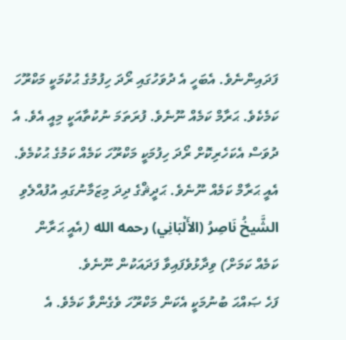ފަދައިންނެވެ. އެބަހީ އެ ދުވަހުގައި ރޯދަ ހިފުމުގެ ޙުކުމަކީ މަކްރޫހަ ކަމެކެވެ. ޙަރާމް ކަމެއް ނޫނެވެ. ފުރަތަމަ ނުކުތާއަކީ މިއީ އެވެ. އެ ދުވަސް އެކަހެރިކޮށް ރޯދަ ހިފުމަކީ މަކްރޫހަ ކަމެއް ކަމުގެ ޙުކުމެވެ. އެއީ ޙަރާމް ކަމެއް ނޫނެވެ. ޙަދީޘްގެ ދިދަ މިޒަމާނުގައި އުފުއްލެވި الشَّيخُ نَاصِرُ (الأَلْبَانِي) رحمه الله (އެއީ ޙަރާން ކަމެއް ކަމަށް) ވިދާޅުވެފައިވާ ފަދައަކުން ނޫނެވެ.
ފަހެ ޞައްޙަ ބުނުމަކީ އެކަން މަކްރޫހަ ވެގެންވާ ކަމެވެ. އެ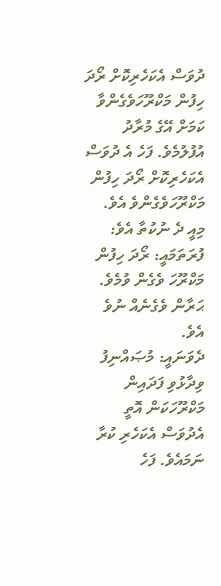ދުވަސް އެކަހެރިކޮށް ރޯދަ ހިފުން މަކްރޫހަވެގެންވާ ކަމަށް އޭގެ މުރާދު އުފުލުމެވެ. ފަހެ އެ ދުވަސް އެކަހެރިކޮށް ރޯދަ ހިފުން މަކްރޫހަވެގެންވެ އެވެ. މިއީ ދެ ނުކުތާ އެވެ:
ފުރަތަމައީ: ރޯދަ ހިފުން މަކްރޫހަ ވެގެން ވުމެވެ. ޙަރާން ވެގެނެއް ނުވެ އެވެ.
ދެވަނައީ: މުޞައްނިފު ވިދާޅުވި ފަދައިން މަކްރޫހަކަން އޮތީ އެދުވަސް އެކަހެރި ކުރާ ނަމައެވެ. ފަހެ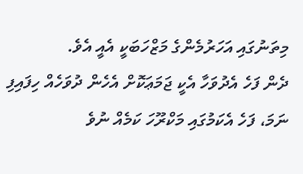މިތަނުގައި އަހަރުމެންގެ މަޒްހަބަކީ އެއީ އެވެ.
ދެން ފަހެ އެދުވަހާ އެކީ ޖަމަޢަކޮށް އެހެން ދުވަހެއް ހިފައިފި ނަމަ، ފަހެ އެކަމުގައި މަކްރޫހަ ކަމެއް ނުވެ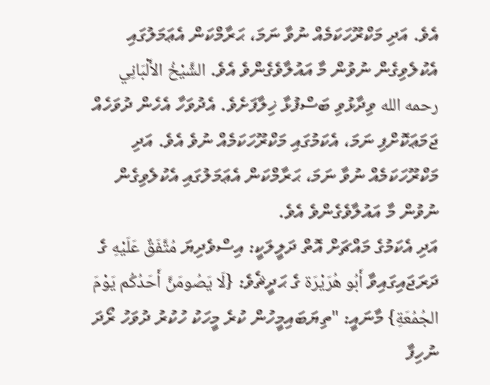އެވެ. އަދި މަކްރޫހަކަމެއް ނުވާ ނަމަ، ޙަރާމްކަން އެޢަމަލުގައި އެކުލެވިގެން ނުވުން މާ އައުލާވެގެންވެ އެވެ. الشَّيْخُ الأَلْبَانِي رحمه الله ވިދާޅުވި ބަސްފުޅާ ޚިލާފަށެވެ. އެދުވަހާ އެހެން ދުވަހެއް ޖަމަޢަކޮށްފި ނަމަ، އެކަމުގައި މަކްރޫހަކަމެއް ނުވެ އެވެ. އަދި މަކްރޫހަކަމެއް ނުވާ ނަމަ، ޙަރާމްކަން އެޢަމަލުގައި އެކުލެވިގެން ނުވުން މާ އައުލާވެގެންވެ އެވެ.
އަދި އެކަމުގެ މައްޗަށް އޮތް ދަލީލަކީ: އިސްވެދިޔަ مُتَّفَقٌ عَلَيْهِ ގެ ދަރަޖައިގައިވާ أَبُو هُرَيْرَة ގެ ޙަދީޘެވެ: {لَا يَصُومَنَّ أَحَدُكُم يَوْمَ الجُمُعَةِ} މާނައީ: "ތިޔަބައިމީހުން ކުރެ މީހަކު ހުކުރު ދުވަހު ރޯދަ ނުހިފާ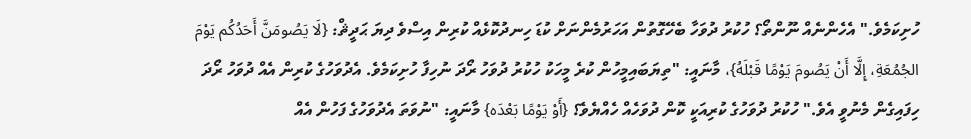ހުށިކަމެވެ." އެހެންނެއް ނޫންތޯ؟ ހުކުރު ދުވަހާ ބެހޭގޮތުން އަހަރުމެންނަށް ކުޑަ ހިނދުކޮޅެއް ކުރިން އިސްވެ ދިޔަ ޙަދީޘް: {لَا يَصُومَنَّ أَحَدُكُم يَوْمَ الجُمُعَةِ، إِلَّا أَنْ يَصُومَ يَوْمًا قَبْلَهُ}، މާނައީ: "ތިޔަބައިމީހުން ކުރެ މީހަކު ހުކުރު ދުވަހު ރޯދަ ނުހިފާ ހުށިކަމެވެ. އެދުވަހުގެ ކުރިން އެއް ދުވަހު ރޯދަ ހިފައިގެން މެނުވީ އެވެ." ހުކުރު ދުވަހުގެ ކުރިއަކީ ކޮން ދުވަހެއް ހެއްޔެވެ؟ {أَوْ يَوْمًا بَعْدَه} މާނައީ: "ނުވަތަ އެދުވަހުގެ ފަހުން އެއް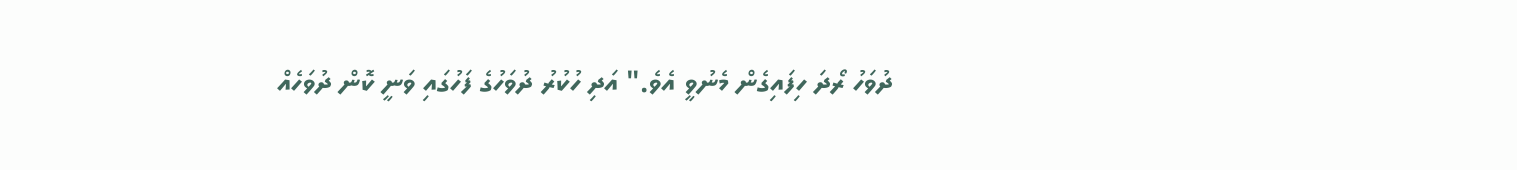ދުވަހު ރޯދަ ހިފައިގެން މެނުވީ އެވެ." އަދި ހުކުރު ދުވަހުގެ ފަހުގައި ވަނީ ކޮން ދުވަހެއް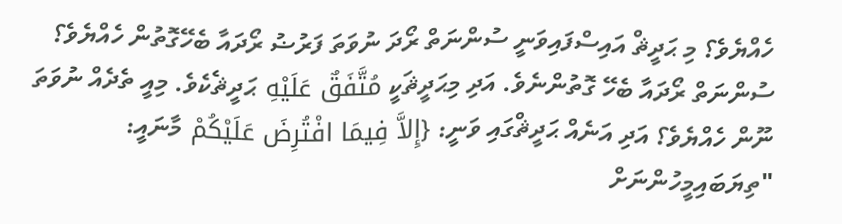ހެއްޔެވެ؟ މި ޙަދީޘް އައިސްފައިވަނީ ސުންނަތް ރޯދަ ނުވަތަ ފަރުޟު ރޯދައާ ބެހޭގޮތުން ހެއްޔެވެ؟ ސުންނަތް ރޯދައާ ބެހޭ ގޮތުންނެވެ. އަދި މިޙަދީޘަކީ مُتَّفَقٌ عَلَيْهِ ޙަދީޘެކެވެ. މިއީ ތެދެއް ނުވަތަ ނޫން ހެއްޔެވެ؟ އަދި އަނެއް ޙަދީޘްގައި ވަނީ: {إِلاَّ فِيمَا افْتُرِضَ عَلَيْكُمْ މާނައީ: "ތިޔަބައިމީހުންނަށް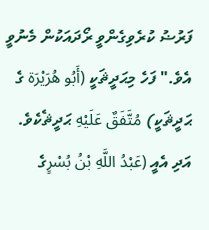ފަރުޟު ކުރެވިގެންވީ ރޯދައަކުން މެނުވީ އެވެ." ފަހެ މިޙަދީޘަކީ (أَبُو هُرَيْرَة ގެ ޙަދީޘަކީ) مُتَّفَقٌ عَلَيْهِ ޙަދީޘެކެވެ. އަދި އެއީ (عَبْدُ اللَّهِ بْنُ بُسْرٍގެ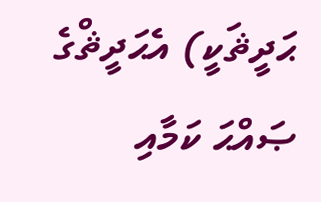ޙަދީޘަކީ) އެޙަދީޘްގެ ޞައްޙަ ކަމާއި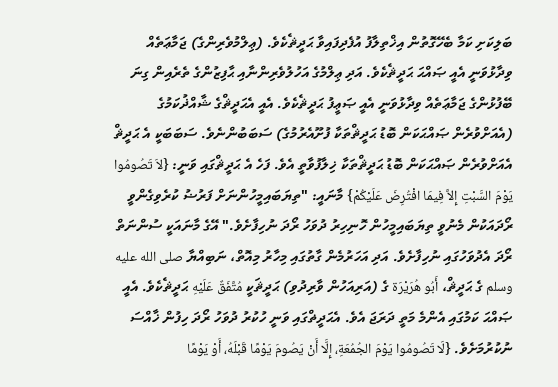ބަލިކަށި ކަމާ ބެހޭގޮތުން އިޚްތިލާފު އުފެދިފައިވާ ޙަދީޘެކެވެ. (ޢިލްމުވެރިންގެ) ޖަމާޢަތެއް ވިދާޅުވަނީ އެއީ ޞައްޙަ ޙަދީޘެކެވެ. އަދި ޢިލްމުގެ އަހުލުވެރިންނާއި ޙާފިޒުންގެ ތެރެއިން ގިނަ ބޭފުޅުންގެ ޖަމާޢަތެއް ވިދާޅުވަނީ އެއީ ޞަޢީފު ޙަދީޘެކެވެ. އެއީ އެޙަދީޘްގެ ޝާއްޛުކަމުގެ (އެއަށްވުރެން ޞައްޙަކަން ބޮޑު ޙަދީޘްތަކާ ފުށޫއެރުމުގެ) ސަބަބުންނެވެ. ސަބަބަކީ އެ ޙަދީޘް އެއަށްވުރެން ޞައްޙަކަން ބޮޑު ޙަދީޘްތަކާ ޚިލާފުވާތީ އެވެ. ފަހެ އެ ޙަދީޘްގައި ވަނީ: {لاَ تَصُومُوا يَوْمَ السَّبْتِ إِلاَّ فِيمَا افْتُرِضَ عَلَيْكُمْ} މާނައީ: "ތިޔަބައިމީހުންނަށް ފަރުޟު ކުރެވިގެންވީ ރޯދައަކުން މެނުވީ ތިޔަބައިމީހުން ހޮނިހިރު ދުވަހު ރޯދަ ނުހިފާށެވެ." އޭގެ މާނައަކީ ސުންނަތް ރޯދަ އެދުވަހުގައި ނުހިފާށެވެ. އަދި އަހަރުމެން ގާތުގައި މިހާރު މިއޮތް، ނަބިއްޔާ صلى الله عليه وسلم ގެ ޙަދީޘް، أَبُو هُرَيْرَة ގެ (އަރިއަހުން ވާރިދުވި) ޙަދީޘަކީ مُتَّفَقٌ عَلَيْهِ ޙަދީޘެކެވެ. އެއީ ޞައްޙަ ކަމުގައި އެންމެ މަތީ ދަރަޖަ އެވެ. އެޙަދީޡްގައި ވަނީ ހުކުރު ދުވަހު ރޯދަ ހިފުން ޚާއްސަ ނުކުރުމަށެވެ. {لَا تَصُومُوا يَوْمَ الجُمُعَةِ، إِلَّا أَنْ يَصُومَ يَوْمًا قَبْلَهُ، أَوْ يَوْمًا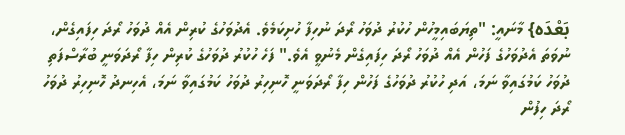بَعْدَه} މާނައީ: "ތިޔަބައިމީހުން ހުކުރު ދުވަހު ރޯދަ ނުހިފާ ހުށިކަމެވެ. އެދުވަހުގެ ކުރިން އެއް ދުވަހު ރޯދަ ހިފައިގެން، ނުވަތަ އެދުވަހުގެ ފަހުން އެއް ދުވަހު ރޯދަ ހިފައިގެން މެނުވީ އެވެ." ފަހެ ހުކުރު ދުވަހުގެ ކުރިން ހިފާ ރޯދަވަނީ ބުރާސްފަތި ދުވަހު ކަމުގައިވާ ނަމަ، އަދި ހުކުރު ދުވަހުގެ ފަހުން ހިފާ ރޯދަވަނީ ހޮނިހިރު ދުވަހު ކަމުގައިވާ ނަމަ، އެހިނދު ހޮނިހިރު ދުވަހު ރޯދަ ހިފުން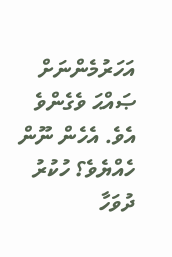އަހަރުމެންނަށް ޞައްޙަ ވެގެންވެ އެވެ. އެހެން ނޫން ހެއްޔެވެ؟ ހުކުރު ދުވަހާ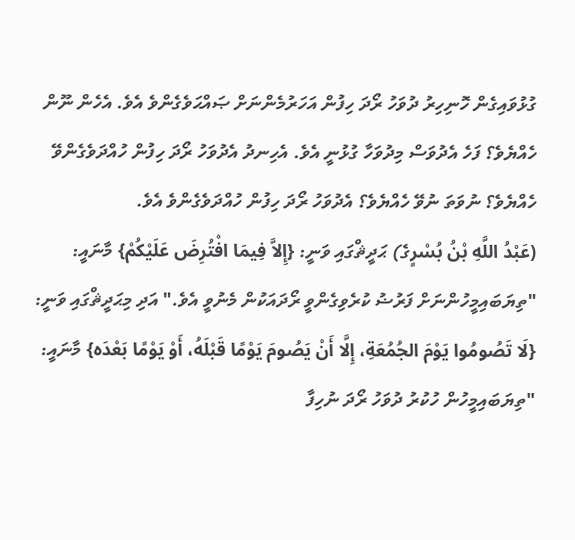ގުޅުވައިގެން ހޮނިހިރު ދުވަހު ރޯދަ ހިފުން އަހަރުމެންނަށް ޞައްޙަވެގެންވެ އެވެ. އެހެން ނޫން ހެއްޔެވެ؟ ފަހެ އެދުވަސް މިދުވަހާ ގުޅުނީ އެވެ. އެހިނދު އެދުވަހު ރޯދަ ހިފުން ހުއްދަވެގެންވޭ ހެއްޔެވެ؟ ނުވަތަ ނުވޭ ހެއްޔެވެ؟ އެދުވަހު ރޯދަ ހިފުން ހުއްދަވެގެންވެ އެވެ.
(عَبْدُ اللَّهِ بْنُ بُسْرٍގެ) ޙަދީޘްގައި ވަނީ: {إِلاَّ فِيمَا افْتُرِضَ عَلَيْكُمْ} މާނައީ: "ތިޔަބައިމީހުންނަށް ފަރުޟު ކުރެވިގެންވީ ރޯދައަކުން މެނުވީ އެވެ." އަދި މިޙަދީޘްގައި ވަނީ: {لَا تَصُومُوا يَوْمَ الجُمُعَةِ، إِلَّا أَنْ يَصُومَ يَوْمًا قَبْلَهُ، أَوْ يَوْمًا بَعْدَه} މާނައީ: "ތިޔަބައިމީހުން ހުކުރު ދުވަހު ރޯދަ ނުހިފާ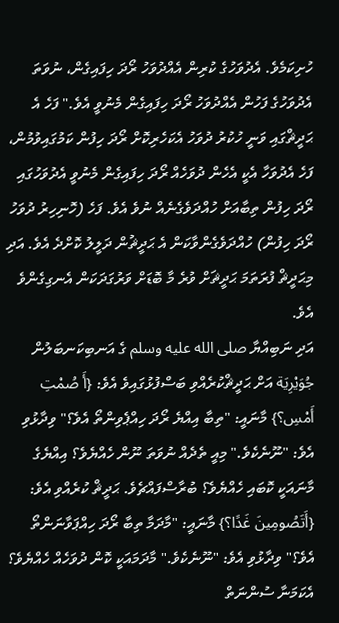ހުށިކަމެވެ. އެދުވަހުގެ ކުރިން އެއްދުވަހު ރޯދަ ހިފައިގެން، ނުވަތަ އެދުވަހުގެ ފަހުން އެއްދުވަހު ރޯދަ ހިފައިގެން މެނުވީ އެވެ." ފަހެ އެ ޙަދީޘްގައި ވަނީ ހުކުރު ދުވަހު އެކަހެރިކޮށް ރޯދަ ހިފުން ކަމުގައިވުމުން، ފަހެ އެދުވަހާ އެކީ އެހެން ދުވަހެއް ރޯދަ ހިފައިގެން މެނުވީ އެދުވަހުގައި ރޯދަ ހިފުން ތިބާއަށް ހުއްދަވެގެނެއް ނުވެ އެވެ. ފަހެ (ހޮނިހިރު ދުވަހު ރޯދަ ހިފުން) ހުއްދަވެގެންވާކަން އެ ޙަދީޘުން ދަލީލު ކޮށްދެ އެވެ. އަދި މިޙަދީޘް ފުރަތަމަ ޙަދީޘަށް ވުރެ މާ ބޮޑަށް ވަރުގަދަކަން އެނގިގެންވެ އެވެ.
އަދި ނަބިއްޔާ صلى الله عليه وسلم ގެ އަނބިކަނބަލުން جُوَيْرِيَة އަށް ޙަދީޘްކުރެއްވި ބަސްފުޅުގައިވެ އެވެ: {أَ صُمْتِ أَمْسِ؟} މާނައީ: "ތިބާ އިއްޔެ ރޯދަ ހިއްޕެވިންތޯ އެވެ؟" ވިދާޅުވި އެވެ: "ނޫނެކެވެ." މިއީ ތެދެއް ނުވަތަ ނޫން ހެއްޔެވެ؟ އިއްޔެގެ މާނައަކީ ކޮބައި ހެއްޔެވެ؟ ބުރާސްފައްޗެވެ. ޙަދީޘް ކުރެއްވި އެވެ: {أَتَصُومِينَ غَدًا؟} މާނައީ: "މާދަމާ ތިބާ ރޯދަ ހިއްޕަވާނަންތޯ އެވެ؟" ވިދާޅުވި އެވެ: "ނޫނެކެވެ." މާދަމައަކީ ކޮން ދުވަހެއް ހެއްޔެވެ؟ އެކަމަނާ ސުންނަތް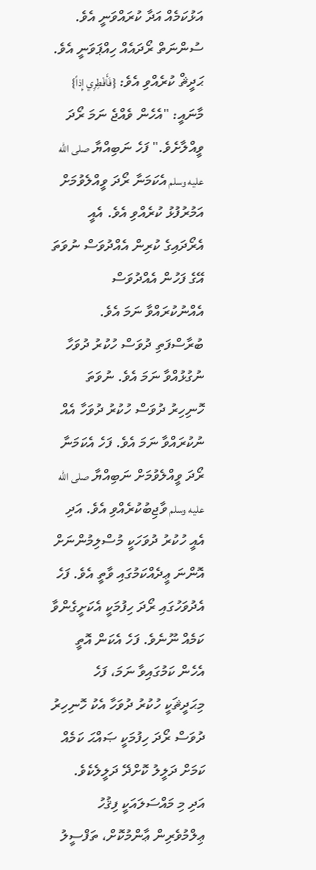އަޅުކަމެއް އަދާ ކުރައްވަނީ އެވެ. ސުންނަތް ރޯދައެއް ހިއްޕަވަނީ އެވެ. ޙަދީޘް ކުރެއްވި އެވެ: {فَأَفْطِرِي إِذاً} މާނައީ: "އެހެން ވެއްޖެ ނަމަ ރޯދަ ވީއްލާށެވެ." ފަހެ ނަބިއްޔާ صلى الله عليه وسلم އެކަމަނާ ރޯދަ ވީއްލެވުމަށް އަމުރުފުޅު ކުރެއްވި އެވެ. އެއީ އެރޯދައިގެ ކުރިން އެއްދުވަސް ނުވަތަ އޭގެ ފަހުން އެއްދުވަސް އެއްނުކުރައްވާ ނަމަ އެވެ. ބުރާސްފަތި ދުވަސް ހުކުރު ދުވަހާ ނުގުޅުއްވާ ނަމަ އެވެ. ނުވަތަ ހޮނިހިރު ދުވަސް ހުކުރު ދުވަހާ އެއް ނުކުރައްވާ ނަމަ އެވެ. ފަހެ އެކަމަނާ ރޯދަ ވީއްލެވުމަށް ނަބިއްޔާ صلى الله عليه وسلم ވާޖިބުކުރެއްވި އެވެ. އަދި އެއީ ހުކުރު ދުވަހަކީ މުސްލިމުންނަށް އޮންނަ ޢީދެއްކަމުގައި ވާތީ އެވެ. ފަހެ އެދުވަހުގައި ރޯދަ ހިފުމަކީ އެކަށީގެންވާ ކަމެއް ނޫނެވެ. ފަހެ އެކަން އޮތީ އެހެން ކަމުގައިވާ ނަމަ، ފަހެ މިޙަދީޘަކީ ހުކުރު ދުވަހާ އެކު ހޮނިހިރު ދުވަސް ރޯދަ ހިފުމަކީ ޞައްޙަ ކަމެއް ކަމަށް ދަލީލު ކޮށްދޭ ދަލީލެކެވެ.
އަދި މި މައްސަލައަކީ ފިޤުހު ޢިލްމުވެރިން ޢާންމުކޮށް، ތަފްސީލު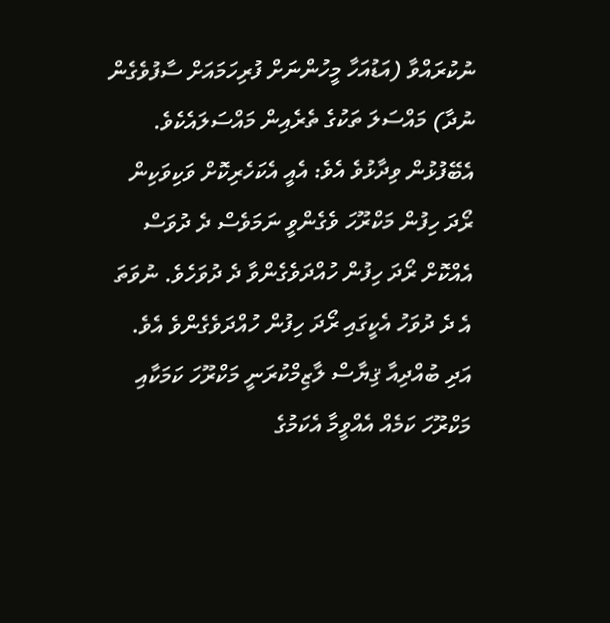ނުކުރައްވާ (އަޑުއަހާ މީހުންނަށް ފުރިހަމައަށް ސާފުވެގެން ނުދާ) މައްސަލަ ތަކުގެ ތެރެއިން މައްސަލައެކެވެ. އެބޭފުޅުން ވިދާޅުވެ އެވެ: އެއީ އެކަހެރިކޮށް ވަކިވަކިން ރޯދަ ހިފުން މަކްރޫހަ ވެގެންވީ ނަމަވެސް ދެ ދުވަސް އެއްކޮށް ރޯދަ ހިފުން ހުއްދަވެގެންވާ ދެ ދުވަހެވެ. ނުވަތަ އެ ދެ ދުވަހު އެކީގައި ރޯދަ ހިފުން ހުއްދަވެގެންވެ އެވެ. އަދި ބުއްދިއާ ޤިޔާސް ލާޒިމްކުރަނީ މަކްރޫހަ ކަމަކާއި މަކްރޫހަ ކަމެއް އެއްވީމާ އެކަމުގެ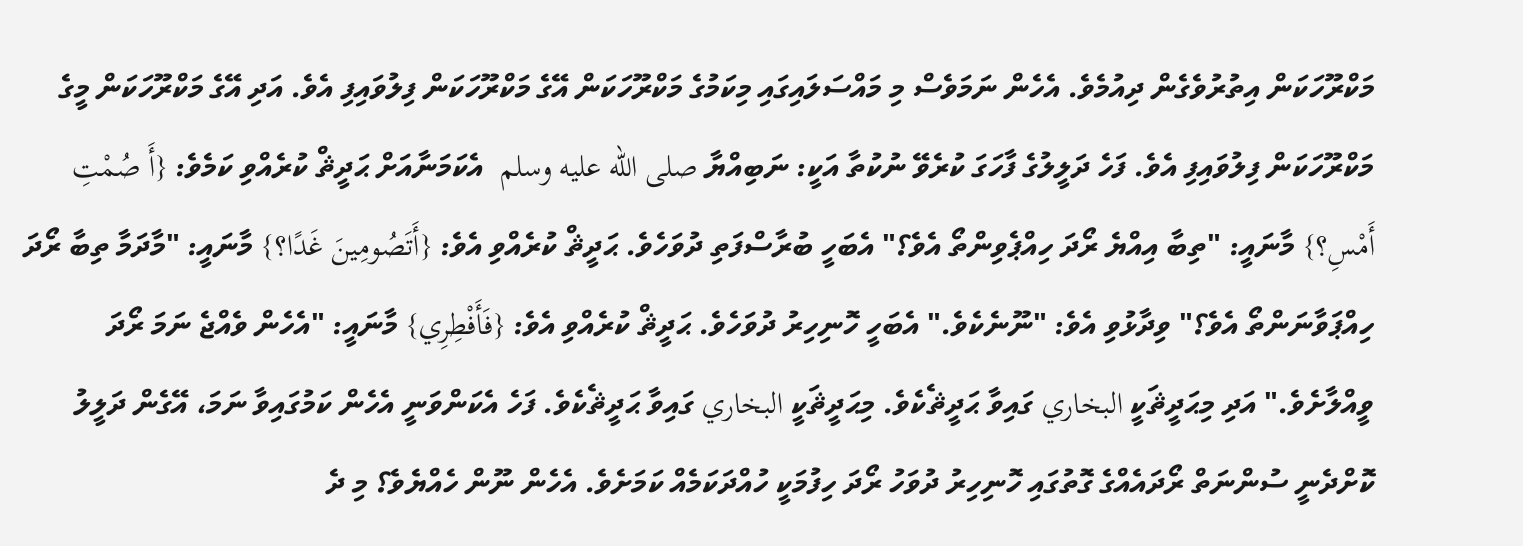މަކްރޫހަކަން އިތުރުވެގެން ދިއުމެވެ. އެހެން ނަމަވެސް މި މައްސަލައިގައި މިކަމުގެ މަކްރޫހަކަން އޭގެ މަކްރޫހަކަން ފިލުވައިފި އެވެ. އަދި އޭގެ މަކްރޫހަކަން މީގެ މަކްރޫހަކަން ފިލުވައިފި އެވެ. ފަހެ ދަލީލުގެ ފާހަގަ ކުރެވޭ ނުކުތާ އަކީ: ނަބިއްޔާ صلى الله عليه وسلم  އެކަމަނާއަށް ޙަދީޘް ކުރެއްވި ކަމެވެ: {أَ صُمْتِ أَمْسِ؟} މާނައީ: "ތިބާ އިއްޔެ ރޯދަ ހިއްޕެވިންތޯ އެވެ؟" އެބަހީ ބުރާސްފަތި ދުވަހެވެ. ޙަދީޘް ކުރެއްވި އެވެ: {أَتَصُومِينَ غَدًا؟} މާނައީ: "މާދަމާ ތިބާ ރޯދަ ހިއްޕަވާނަންތޯ އެވެ؟" ވިދާޅުވި އެވެ: "ނޫނެކެވެ." އެބަހީ ހޮނިހިރު ދުވަހެވެ. ޙަދީޘް ކުރެއްވި އެވެ: {فَأَفْطِرِي} މާނައީ: "އެހެން ވެއްޖެ ނަމަ ރޯދަ ވީއްލާށެވެ." އަދި މިޙަދީޘަކީ البخاري ގައިވާ ޙަދީޘެކެވެ. މިޙަދީޘަކީ البخاري ގައިވާ ޙަދީޘެކެވެ. ފަހެ އެކަންވަނީ އެހެން ކަމުގައިވާ ނަމަ، އޭގެން ދަލީލު ކޮށްދެނީ ސުންނަތް ރޯދައެއްގެ ގޮތުގައި ހޮނިހިރު ދުވަހު ރޯދަ ހިފުމަކީ ހުއްދަކަމެއް ކަމަށެވެ. އެހެން ނޫން ހެއްޔެވެ؟ މި ދެ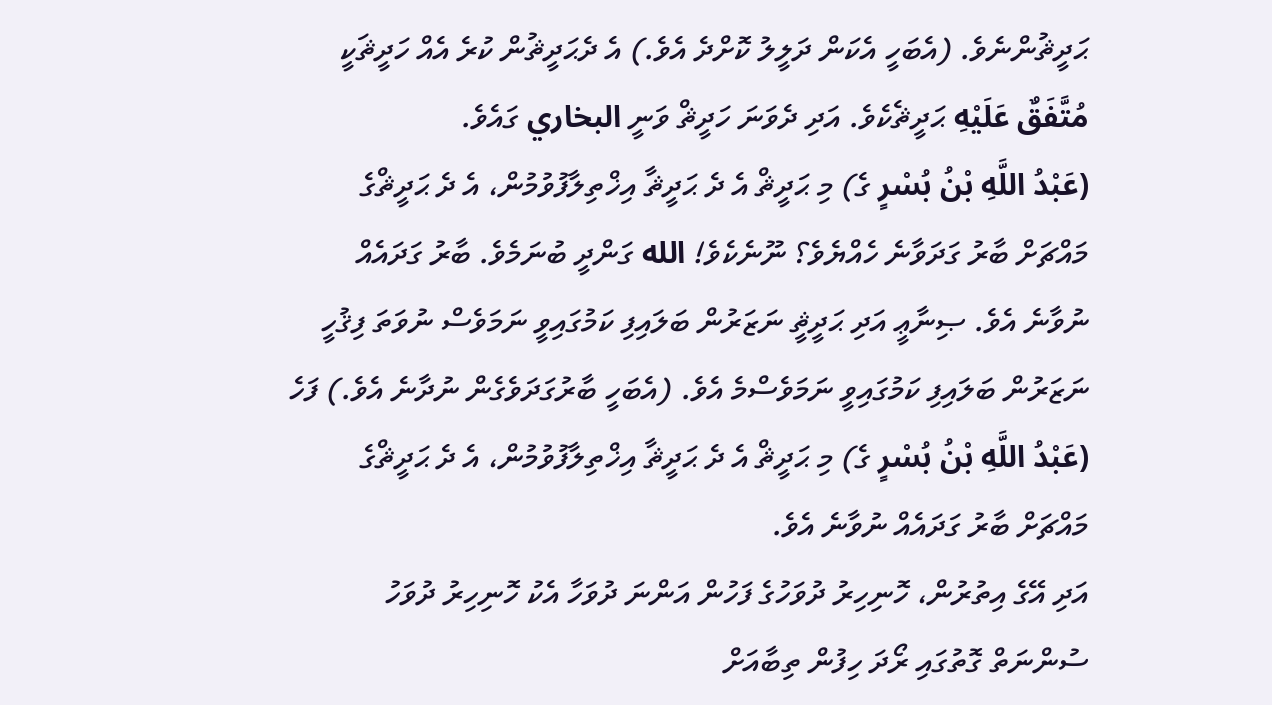ޙަދީޘުންނެވެ. (އެބަހީ އެކަން ދަލީލު ކޮށްދެ އެވެ.) އެ ދެޙަދީޘުން ކުރެ އެއް ހަދީޘަކީ مُتَّفَقٌ عَلَيْهِ ޙަދީޘެކެވެ. އަދި ދެވަނަ ހަދީޘް ވަނީ البخاري ގައެވެ.
(عَبْدُ اللَّهِ بْنُ بُسْرٍ ގެ) މި ޙަދީޘް އެ ދެ ޙަދީޘާ އިޚްތިލާފުވުމުން، އެ ދެ ޙަދީޘްގެ މައްޗަށް ބާރު ގަދަވާނެ ހެއްޔެވެ؟ ނޫނެކެވެ! الله ގަންދީ ބުނަމެވެ. ބާރު ގަދައެއް ނުވާނެ އެވެ. ޞިނާޢީ އަދި ޙަދީޘީ ނަޒަރުން ބަލައިފި ކަމުގައިވީ ނަމަވެސް ނުވަތަ ފިޤުހީ ނަޒަރުން ބަލައިފި ކަމުގައިވީ ނަމަވެސްމެ އެވެ. (އެބަހީ ބާރުގަދަވެގެން ނުދާނެ އެވެ.) ފަހެ (عَبْدُ اللَّهِ بْنُ بُسْرٍ ގެ) މި ޙަދީޘް އެ ދެ ޙަދީޘާ އިޚްތިލާފުވުމުން، އެ ދެ ޙަދީޘްގެ މައްޗަށް ބާރު ގަދައެއް ނުވާނެ އެވެ.
އަދި އޭގެ އިތުރުން، ހޮނިހިރު ދުވަހުގެ ފަހުން އަންނަ ދުވަހާ އެކު ހޮނިހިރު ދުވަހު ސުންނަތް ގޮތުގައި ރޯދަ ހިފުން ތިބާއަށް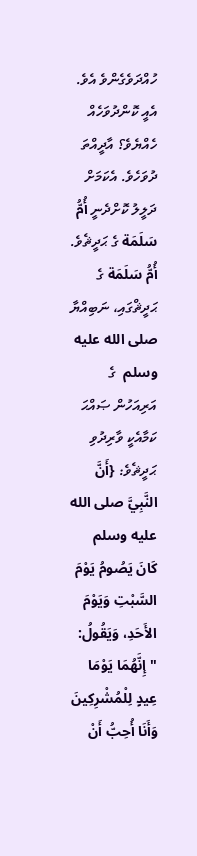ހުއްދަވެގެންވެ އެވެ. އެއީ ކޮންދުވަހެއް ހެއްޔެވެ؟ އާދީއްތަ ދުވަހެވެ. އެކަމަށް ދަލީލު ކޮށްދެނީ أُمُّ سَلَمَة ގެ ޙަދީޘެވެ. أُمُّ سَلَمَة ގެ ޙަދީޘްގައި، ނަބިއްޔާ صلى الله عليه وسلم  ގެ އަރިއަހުން ޞައްޙަ ކަމާއެކީ ވާރިދުވި ޙަދީޘެވެ: {أَنَّ النَّبِيَّ صلى الله عليه وسلم  كَانَ يَصُومُ يَوْمَ السَّبْتِ وَيَوْمَ الأَحَدِ، وَيَقُولُ: "إِنَّهُمَا يَوْمَا عِيدٍ لِلْمُشْرِكِينَ وَأَنَا أُحِبُّ أَنْ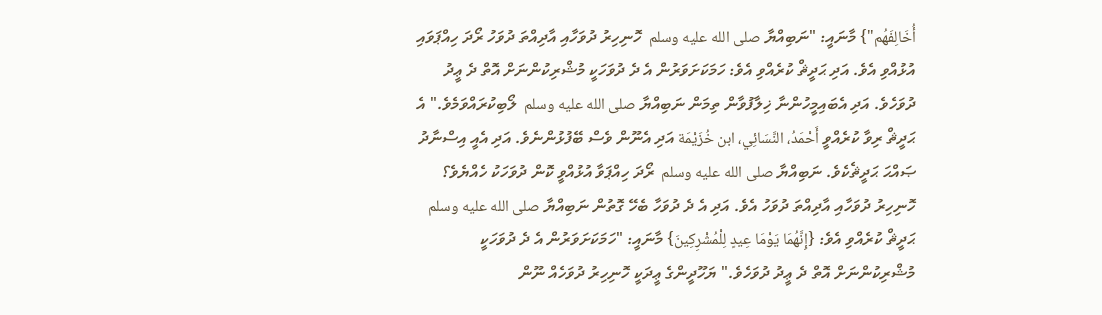أُخَالِفَهُم"} މާނައީ: "ނަބިއްޔާ صلى الله عليه وسلم  ހޮނިހިރު ދުވަހާއި އާދިއްތަ ދުވަހު ރޯދަ ހިއްޕަވައި އުޅުއްވި އެވެ. އަދި ޙަދީޘް ކުރެއްވި އެވެ: ހަމަކަށަވަރުން އެ ދެ ދުވަހަކީ މުޝްރިކުންނަށް އޮތް ދެ ޢީދު ދުވަހެވެ. އަދި އެބައިމީހުންނާ ޚިލާފުވާން ތިމަން ނަބިއްޔާ صلى الله عليه وسلم  ލޯބިކުރައްވަމެވެ." އެ ޙަދީޘް ރިވާ ކުރެއްވީ أَحْمَدُ، النَّسَائِي، ابن خُزَيْمَة އަދި އެނޫން ވެސް ބޭފުޅުންނެވެ. އަދި އެއީ އިސްނާދު ޞައްޙަ ޙަދީޘެކެވެ. ނަބިއްޔާ صلى الله عليه وسلم  ރޯދަ ހިއްޕަވާ އުޅުއްވީ ކޮން ދުވަހަކު ހެއްޔެވެ؟ ހޮނިހިރު ދުވަހާއި އާދިއްތަ ދުވަހު އެވެ. އަދި އެ ދެ ދުވަހާ ބެހޭ ގޮތުން ނަބިއްޔާ صلى الله عليه وسلم  ޙަދީޘް ކުރެއްވި އެވެ: {إِنَّهُمَا يَوْمَا عِيدٍ لِلْمُشْرِكِينَ} މާނައީ: "ހަމަކަށަވަރުން އެ ދެ ދުވަހަކީ މުޝްރިކުންނަށް އޮތް ދެ ޢީދު ދުވަހެވެ." ޔަހޫދީންގެ ޢީދަކީ ހޮނިހިރު ދުވަހެއް ނޫން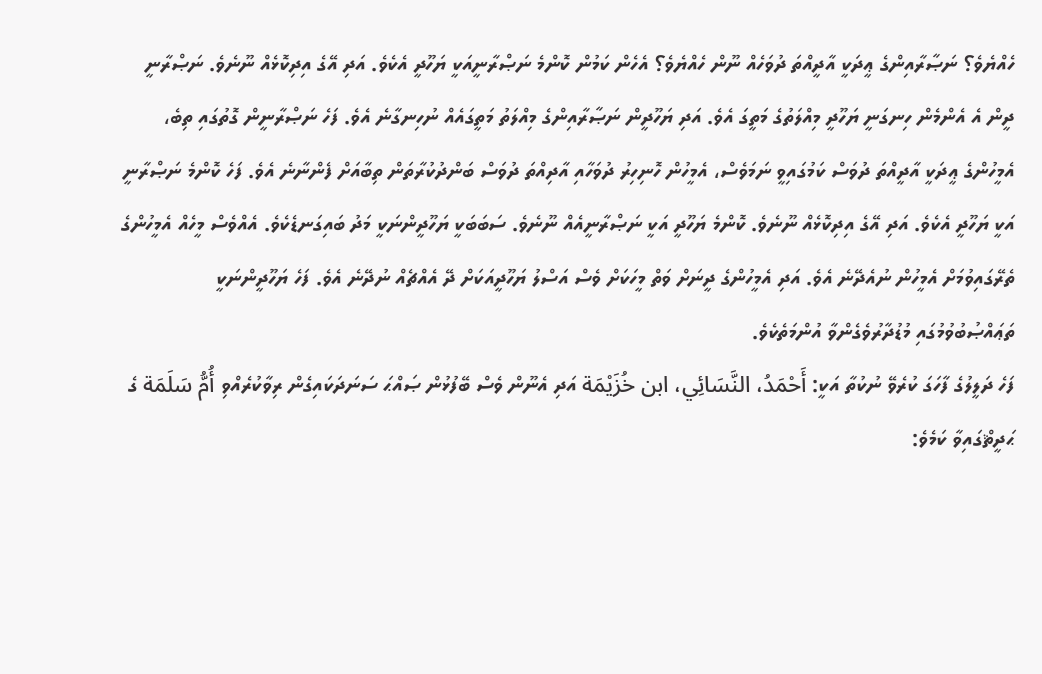ހެއްޔެވެ؟ ނަޞާރާއިންގެ ޢީދަކީ އާދީއްތަ ދުވަހެއް ނޫން ހެއްޔެވެ؟ އެހެން ކަމުން ކޮންމެ ނަޞްރާނީއަކީ ޔަހޫދީ އެކެވެ. އަދި އޭގެ އިދިކޮޅެއް ނޫނެވެ. ނަޞްރާނީ ދީން އެ އެންމެން ހިނގަނީ ޔަހޫދީ މިއްލަތުގެ މަތީގަ އެވެ. އަދި ޔަހޫދީން ނަޞާރާއިންގެ މިއްލަތު މަތީގައެއް ނުހިނގާނެ އެވެ. ފަހެ ނަޞްރާނީން ގޮތުގައި ތިބެ، އެމީހުންގެ ޢީދަކީ އާދީއްތަ ދުވަސް ކަމުގައިވީ ނަމަވެސް، އެމީހުން ހޮނިހިރު ދުވަހާއި އާދިއްތަ ދުވަސް ބަންދުކުރާތަން ތިބާއަށް ފެންނާނެ އެވެ. ފަހެ ކޮންމެ ނަޞްރާނީ އަކީ ޔަހޫދީ އެކެވެ. އަދި އޭގެ އިދިކޮޅެއް ނޫނެވެ. ކޮންމެ ޔަހޫދީ އަކީ ނަޞްރާނީއެއް ނޫނެވެ. ސަބަބަކީ ޔަހޫދީންނަކީ މަދު ބައިގަނޑެކެވެ. އެއްވެސް މީހެއް އެމީހުންގެ ތެރޭގައިވުމަށް އެމީހުން ނުއެދޭނެ އެވެ. އަދި އެމީހުންގެ ދީނަށް ވަތް މީހަކަށް ވެސް އަސްލު ޔަހޫދީއަކަށް ދޭ އެއްޗެއް ނުދޭނެ އެވެ. ފަހެ ޔަހޫދީންނަކީ ތަޢައްޞުބުވުމުގައި މުޑުދާރުވެގެންވާ އުންމަތެކެވެ.
ފަހެ ދަލީލުގެ ފާހަގަ ކުރެވޭ ނުކުތާ އަކީ: أَحْمَدُ، النَّسَائِي، ابن خُزَيْمَة އަދި އެނޫން ވެސް ބޭފުޅުން ޞައްޙަ ސަނަދަކައިގެން ރިވާކުރެއްވި أُمُّ سَلَمَة ގެ ޙަދީޘްގައިވާ ކަމެވެ: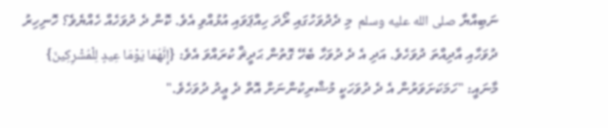ނަބިއްޔާ صلى الله عليه وسلم  މި ދެދުވަހުގައި ރޯދަ ހިއްޕަވައި އުޅުއްވި އެވެ. ކޮން ދެ ދުވަހެއް ހެއްޔެވެ؟ ހޮނިހިރު ދުވަހާއި އާދިއްތަ ދުވަހެވެ. އަދި އެ ދެ ދުވަހާ ބެހޭ ގޮތުން ޙަދީޘް ކުރައްވަ އެވެ: {إِنَّهُمَا يَوْمَا عِيدٍ لِلْمُشْرِكِينَ} މާނައީ: "ހަމަކަށަވަރުން އެ ދެ ދުވަހަކީ މުޝްރިކުންނަށް އޮތް ދެ ޢީދު ދުވަހެވެ."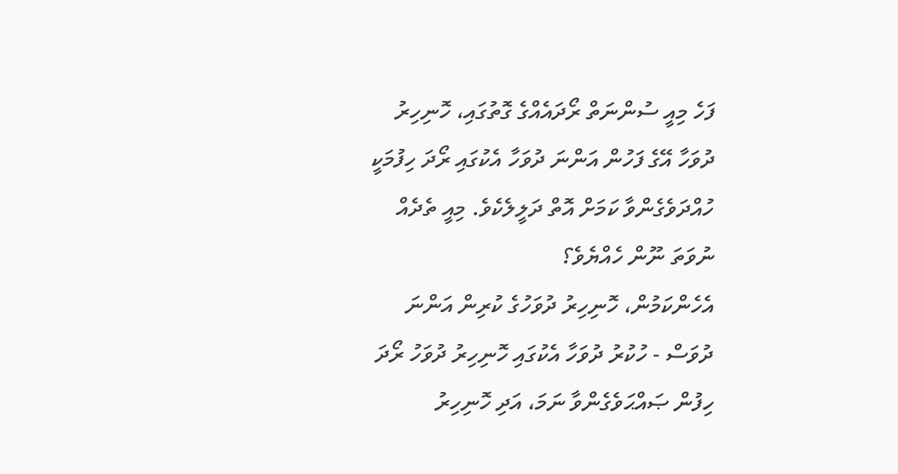ފަހެ މިއީ ސުންނަތް ރޯދައެއްގެ ގޮތުގައި، ހޮނިހިރު ދުވަހާ އޭގެ ފަހުން އަންނަ ދުވަހާ އެކުގައި ރޯދަ ހިފުމަކީ ހުއްދަވެގެންވާ ކަމަށް އޮތް ދަލީލެކެވެ. މިއީ ތެދެއް ނުވަތަ ނޫން ހެއްޔެވެ؟
އެހެންކަމުން، ހޮނިހިރު ދުވަހުގެ ކުރިން އަންނަ ދުވަސް - ހުކުރު ދުވަހާ އެކުގައި ހޮނިހިރު ދުވަހު ރޯދަ ހިފުން ޞައްޙަވެގެންވާ ނަމަ، އަދި ހޮނިހިރު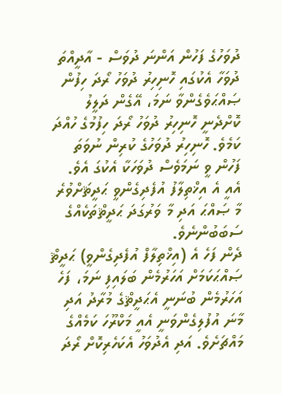ދުވަހުގެ ފަހުން އަންނަ ދުވަސް - އާދީއްތަ ދުވަހާ އެކުގައި ހޮނިހިރު ދުވަހު ރޯދަ ހިފުން ޞައްޙަވެގެންވާ ނަމަ، އޭގެން ދަލީލު ކޮށްދެނީ ހޮނިހިރު ދުވަހު ރޯދަ ހިފުމުގެ ހުއްދަ ކަމެވެ. ހޮނިހިރު ދުވަހުގެ ކުރިން ނުވަތަ ފަހުން ވީ ނަމަވެސް ދުވަހަކާ އެކުގަ އެވެ. އެއީ އެ އިޚްތިލާފު އުފެދިގެންވީ ޙަދީޘަށްވުރެ މާ ޞައްޙަ އަދި މާ ވަރުގަދަ ޙަދީޘްތަކެއްގެ ސަބަބުންނެވެ.
ދެން ފަހެ އެ (އިޚްތިލާފް އުފެދިގެންވީ) ޙަދީޘް ޞައްޙަކަމަށް އަހަރުމެން ބަލައިފި ނަމަ، ފަހެ އަހަރުމެން ބުނަނީ އެޙަދީޘްގެ މުރާދު އަދި މާނަ އުފުލިގެންވަނީ އެއީ މަކްރޫހަ ކަމެއްގެ މައްޗަށެވެ. އަދި އެދުވަހު އެކަހެރިކޮށް ރޯދަ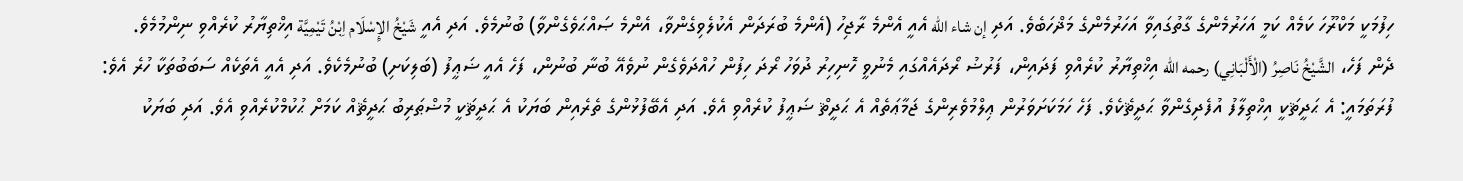ހިފުމަކީ މަކްރޫހަ ކަމެއް ކަމީ އަހަރުމެންގެ ގާތުގައިވާ އަހަރުމެންގެ މަޛްހަބެވެ. އަދި إن شاء الله އެއީ އެންމެ ރާޖިހު (އެންމެ ބުރަދަން އެކުލެވިގެންވާ، އެންމެ ޞައްޙަވެގެންވާ) ބުނުމެވެ. އަދި އެއީ شَيْخُ الإِسْلَام اِبْنُ تَيْمِيَّة އިޚްތިޔާރު ކުރެއްވި ނިންމުމެވެ.
ދެން ފަހެ، الشَّيْخُ نَاصِرُ (الْأَلْبَانِي) رحمه الله އިޚްތިޔާރު ކުރެއްވި ފަދައިން، ފަރުޟު ރޯދައެއްގައި މެނުވީ ހޮނިހިރު ދުވަހު ރޯދަ ހިފުން ހުއްދަވެގެން ނުވެއޭ ބުނާ ބުނުން، ފަހެ އެއީ ޟަޢީފު (ބަލިކަށި) ބުނުމެކެވެ. އަދި އެއީ އެތަކެއް ސަބަބުތަކާ ހުރެ އެވެ:
ފުރަތަމައީ: އެ ޙަދީޘަކީ އިޚްތިލާފު އުފެދިގެންވާ ޙަދީޘެކެވެ. ފަހެ ހަމަކަށަވަރުން ޢިލްމުވެރިންގެ ޖަމާޢަތެއް އެ ޙަދީޘް ޟަޢީފު ކުރެއްވި އެވެ. އަދި އެބޭފުޅުންގެ ތެރެއިން ބަޔަކު އެ ޙަދީޘަކީ މުޟްޠަރިބު ޙަދީޘެއް ކަމަށް ޙުކުމްކުރެއްވި އެވެ. އަދި ބަޔަކު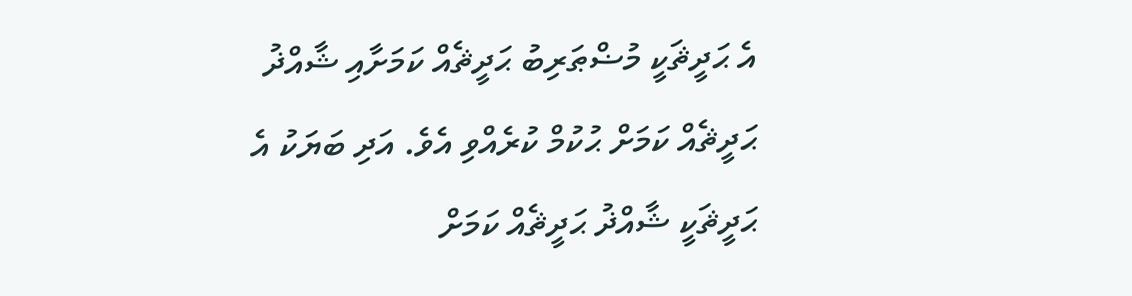އެ ޙަދީޘަކީ މުޟްޠަރިބު ޙަދީޘެއް ކަމަށާއި ޝާއްޛު ޙަދީޘެއް ކަމަށް ޙުކުމް ކުރެއްވި އެވެ. އަދި ބަޔަކު އެ ޙަދީޘަކީ ޝާއްޛު ޙަދީޘެއް ކަމަށް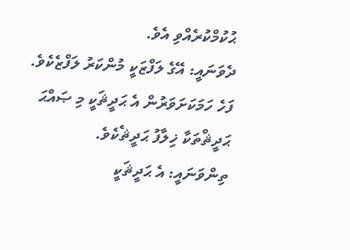ޙުކުމްކުރެއްވި އެވެ.
ދެވަނައީ: އޭގެ ލަފްޒަކީ މުންކަރު ލަފްޒެކެވެ. ފަހެ ހަމަކަށަވަރުން އެ ޙަދީޘަކީ މި ޞައްޙަ ޙަދީޘްތަކާ ޚިލާފު ޙަދީޘެކެވެ.
ތިންވަނައީ: އެ ޙަދީޘަކީ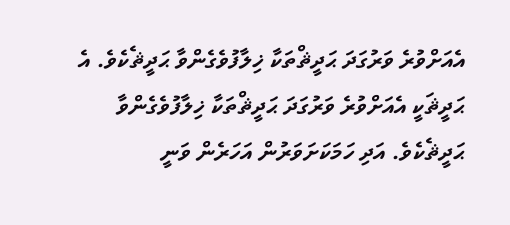އެއަށްވުރެ ވަރުގަދަ ޙަދީޘްތަކާ ޚިލާފުވެގެންވާ ޙަދީޘެކެވެ. އެ ޙަދީޘަކީ އެއަށްވުރެ ވަރުގަދަ ޙަދީޘްތަކާ ޚިލާފުވެގެންވާ ޙަދީޘެކެވެ. އަދި ހަމަކަށަވަރުން އަހަރެން ވަނީ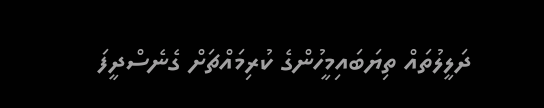ދަލީލުތައް ތިޔަބައިމީހުންގެ ކުރިމައްޗަށް ގެނެސްދީފަ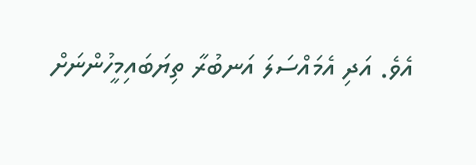އެވެ. އަދި އެމައްސަލަ އަނބުރާ ތިޔަބައިމީހުންނަށް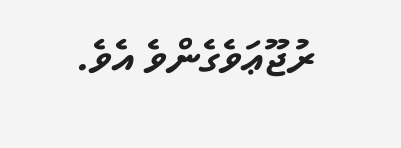ރުޖޫޢަވެގެންވެ އެވެ.